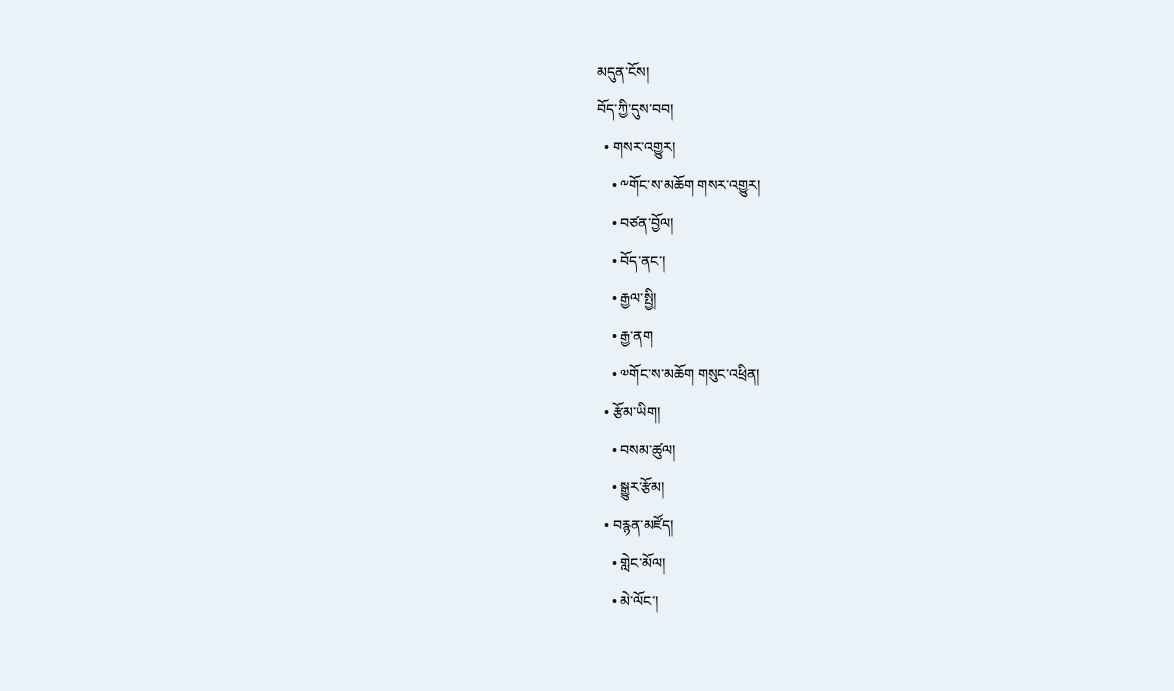མདུན་ངོས།
བོད་ཀྱི་དུས་བབ།
  • གསར་འགྱུར།
    • ༸གོང་ས་མཆོག གསར་འགྱུར།
    • བཙན་བྱོལ།
    • བོད་ནང་།
    • རྒྱལ་སྤྱི།
    • རྒྱ་ནག
    • ༧གོང་ས་མཆོག གསུང་འཕྲིན།
  • རྩོམ་ཡིག།
    • བསམ་ཚུལ།
    • སྒྱུར་རྩོམ།
  • བརྙན་མཛོད།
    • གླེང་མོལ།
    • མེ་ལོང་།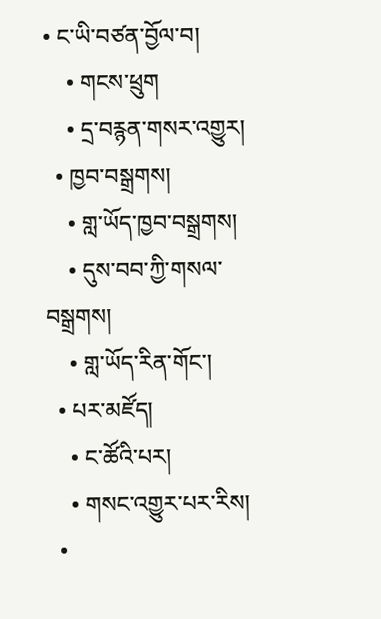• ང་ཡི་བཙན་བྱོལ་བ།
    • གངས་ཕྲུག
    • དྲ་བརྙན་གསར་འགྱུར།
  • ཁྱབ་བསྒྲགས།
    • གླ་ཡོད་ཁྱབ་བསྒྲགས།
    • དུས་བབ་ཀྱི་གསལ་བསྒྲགས།
    • གླ་ཡོད་རིན་གོང་།
  • པར་མཛོད།
    • ང་ཚོའི་པར།
    • གསང་འགྱུར་པར་རིས།
  •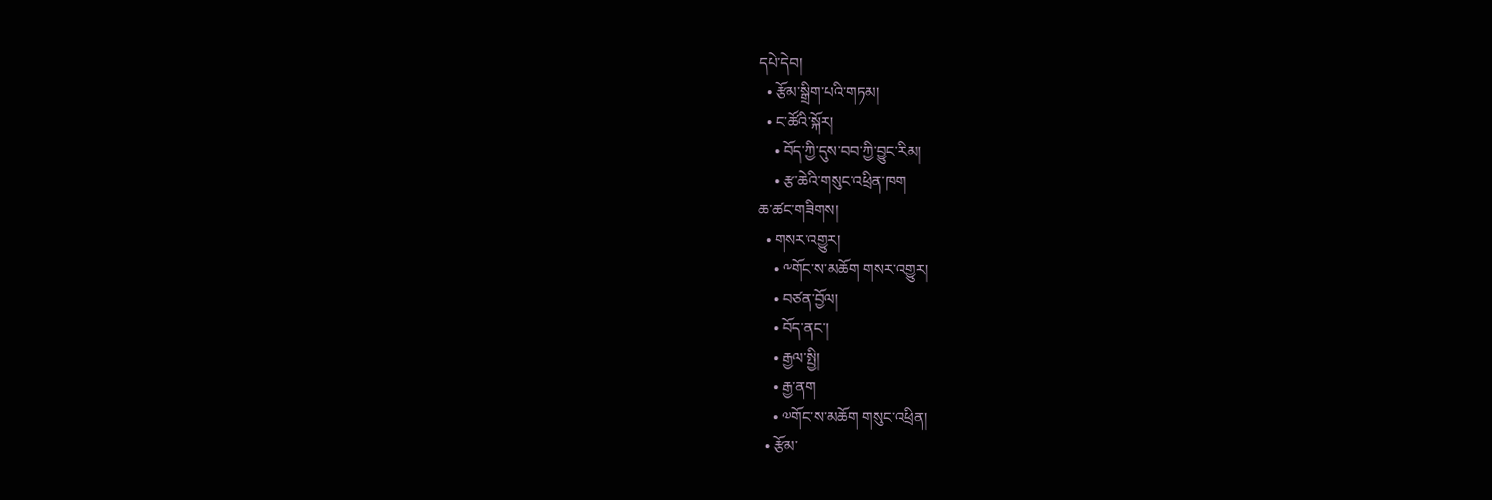དཔེ་དེབ།
  • རྩོམ་སྒྲིག་པའི་གཏམ།
  • ང་ཚོའི་སྐོར།
    • བོད་ཀྱི་དུས་བབ་ཀྱི་བྱུང་རིམ།
    • རྩ་ཆེའི་གསུང་འཕྲིན་ཁག
ཆ་ཚང་གཟིགས།
  • གསར་འགྱུར།
    • ༸གོང་ས་མཆོག གསར་འགྱུར།
    • བཙན་བྱོལ།
    • བོད་ནང་།
    • རྒྱལ་སྤྱི།
    • རྒྱ་ནག
    • ༧གོང་ས་མཆོག གསུང་འཕྲིན།
  • རྩོམ་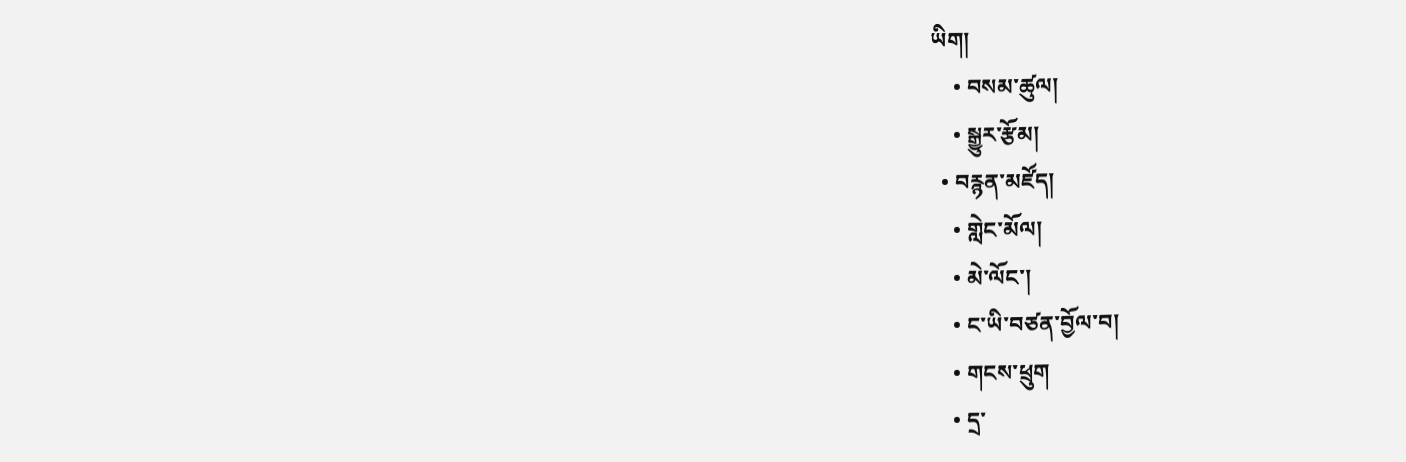ཡིག།
    • བསམ་ཚུལ།
    • སྒྱུར་རྩོམ།
  • བརྙན་མཛོད།
    • གླེང་མོལ།
    • མེ་ལོང་།
    • ང་ཡི་བཙན་བྱོལ་བ།
    • གངས་ཕྲུག
    • དྲ་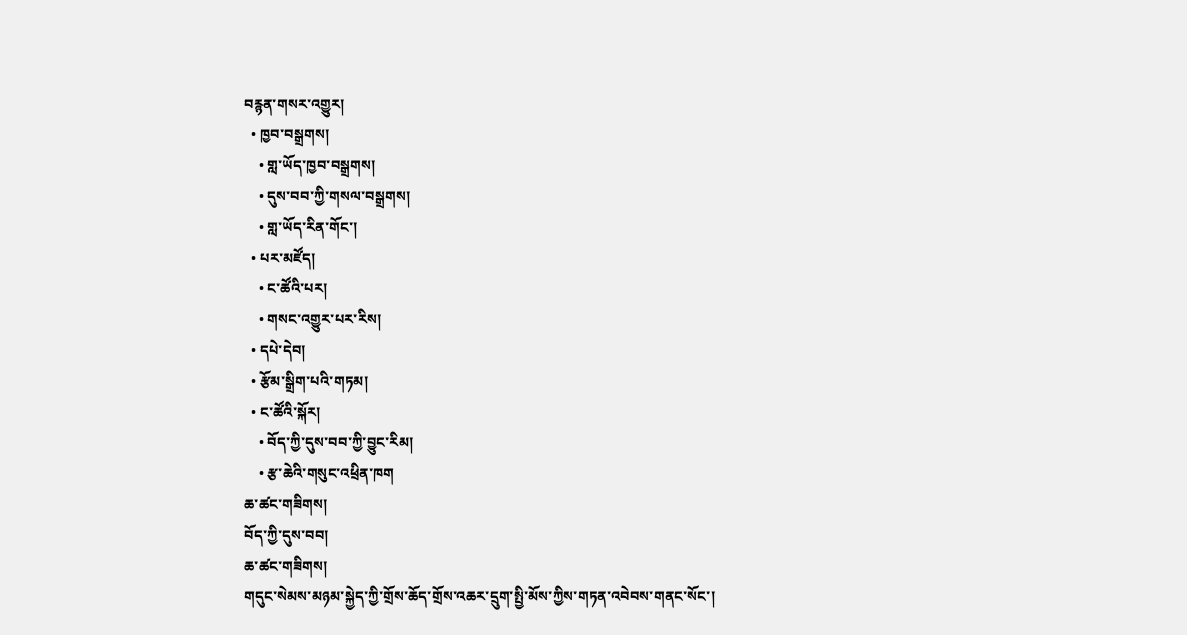བརྙན་གསར་འགྱུར།
  • ཁྱབ་བསྒྲགས།
    • གླ་ཡོད་ཁྱབ་བསྒྲགས།
    • དུས་བབ་ཀྱི་གསལ་བསྒྲགས།
    • གླ་ཡོད་རིན་གོང་།
  • པར་མཛོད།
    • ང་ཚོའི་པར།
    • གསང་འགྱུར་པར་རིས།
  • དཔེ་དེབ།
  • རྩོམ་སྒྲིག་པའི་གཏམ།
  • ང་ཚོའི་སྐོར།
    • བོད་ཀྱི་དུས་བབ་ཀྱི་བྱུང་རིམ།
    • རྩ་ཆེའི་གསུང་འཕྲིན་ཁག
ཆ་ཚང་གཟིགས།
བོད་ཀྱི་དུས་བབ།
ཆ་ཚང་གཟིགས།
གདུང་སེམས་མཉམ་སྐྱེད་ཀྱི་གྲོས་ཆོད་གྲོས་འཆར་དྲུག་སྤྱི་མོས་ཀྱིས་གཏན་འབེབས་གནང་སོང་།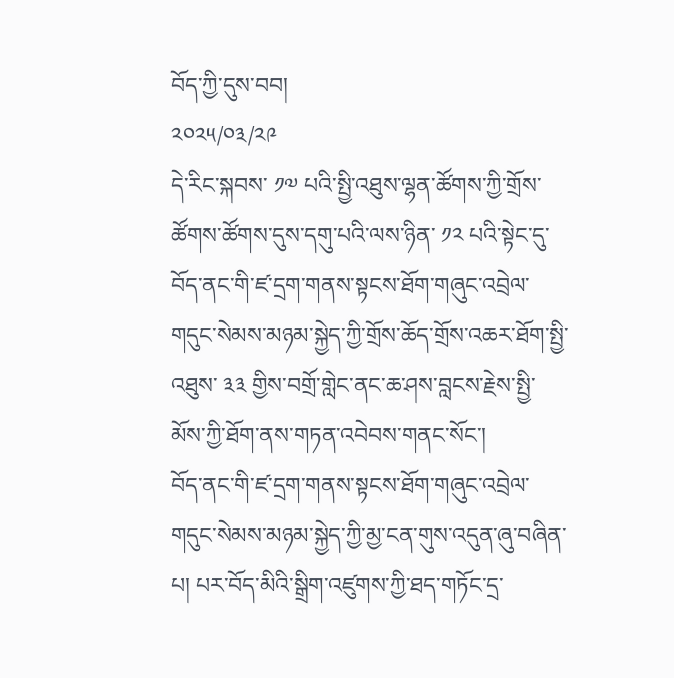བོད་ཀྱི་དུས་བབ།
༢༠༢༥/༠༣/༢༩
དེ་རིང་སྐབས་ ༡༧ པའི་སྤྱི་འཐུས་ལྷན་ཚོགས་ཀྱི་གྲོས་ཚོགས་ཚོགས་དུས་དགུ་པའི་ལས་ཉིན་ ༡༢ པའི་སྟེང་དུ་བོད་ནང་གི་ཛ་དྲག་གནས་སྟངས་ཐོག་གཞུང་འབྲེལ་གདུང་སེམས་མཉམ་སྐྱེད་ཀྱི་གྲོས་ཆོད་གྲོས་འཆར་ཐོག་སྤྱི་འཐུས་ ༣༣ གྱིས་བགྲོ་གླེང་ནང་ཆ་ཤས་བླངས་རྗེས་སྤྱི་མོས་ཀྱི་ཐོག་ནས་གཏན་འབེབས་གནང་སོང་།
བོད་ནང་གི་ཛ་དྲག་གནས་སྟངས་ཐོག་གཞུང་འབྲེལ་གདུང་སེམས་མཉམ་སྐྱེད་ཀྱི་མྱ་ངན་གུས་འདུན་ཞུ་བཞིན་པ། པར་བོད་མིའི་སྒྲིག་འཛུགས་ཀྱི་ཐད་གཏོང་དྲ་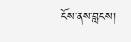ངོས་ནས་བླངས།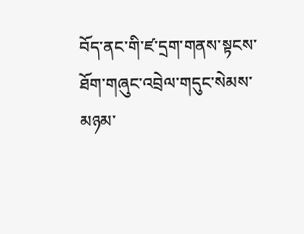བོད་ནང་གི་ཛ་དྲག་གནས་སྟངས་ཐོག་གཞུང་འབྲེལ་གདུང་སེམས་མཉམ་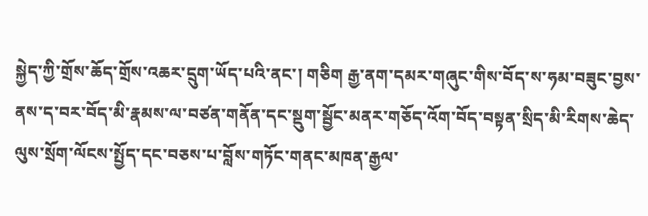སྐྱེད་ཀྱི་གྲོས་ཆོད་གྲོས་འཆར་དྲུག་ཡོད་པའི་ནང་། གཅིག རྒྱ་ནག་དམར་གཞུང་གིས་བོད་ས་ཧམ་བཟུང་བྱས་ནས་ད་བར་བོད་མི་རྣམས་ལ་བཙན་གནོན་དང་སྡུག་སྦྱོང་མནར་གཅོད་འོག་བོད་བསྟན་སྲིད་མི་རིགས་ཆེད་ལུས་སྲོག་ལོངས་སྤྱོད་དང་བཅས་པ་བློས་གཏོང་གནང་མཁན་རྒྱལ་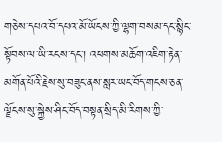གཅེས་དཔའ་བོ་དཔའ་མོ་ཡོངས་ཀྱི་ལྷག་བསམ་དང་སྙིང་སྟོབས་ལ་ཡི་རངས་དང་། འཕགས་མཆོག་འཇིག་རྟེན་མགོན་པོའི་རྗེས་སུ་བཟུང་ནས་སླར་ཡང་བོད་གངས་ཅན་ལྗོངས་སུ་སྐྱེས་ཤིང་བོད་བསྟན་སྲིད་མི་རིགས་ཀྱི་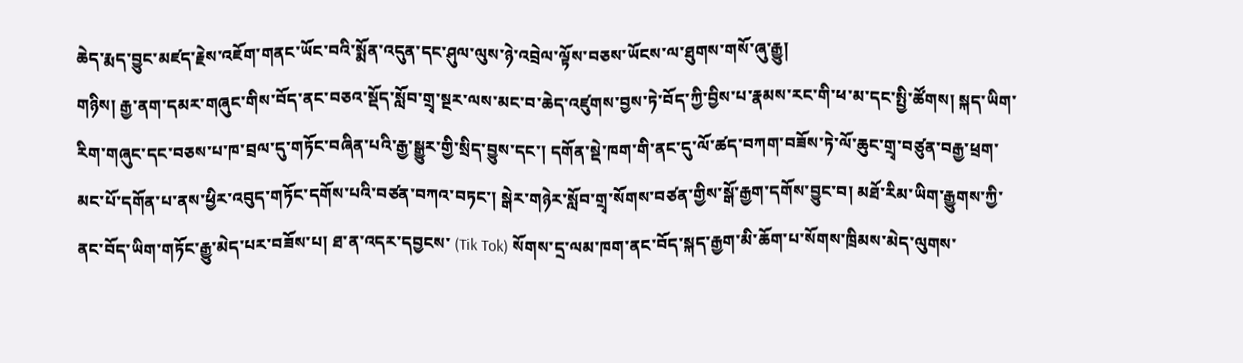ཆེད་རྨད་བྱུང་མཛད་རྗེས་འཇོག་གནང་ཡོང་བའི་སྨོན་འདུན་དང་ཤུལ་ལུས་ཉེ་འབྲེལ་ལྟོས་བཅས་ཡོངས་ལ་ཐུགས་གསོ་ཞུ་རྒྱུ།
གཉིས། རྒྱ་ནག་དམར་གཞུང་གིས་བོད་ནང་བཅའ་སྡོད་སློབ་གྲྭ་སྔར་ལས་མང་བ་ཆེད་འཛུགས་བྱས་ཏེ་བོད་ཀྱི་བྱིས་པ་རྣམས་རང་གི་ཕ་མ་དང་སྤྱི་ཚོགས། སྐད་ཡིག་རིག་གཞུང་དང་བཅས་པ་ཁ་བྲལ་དུ་གཏོང་བཞིན་པའི་རྒྱ་སྒྱུར་གྱི་སྲིད་བྱུས་དང་། དགོན་སྡེ་ཁག་གི་ནང་དུ་ལོ་ཚད་བཀག་བཟོས་ཏེ་ལོ་ཆུང་གྲྭ་བཙུན་བརྒྱ་ཕྲག་མང་པོ་དགོན་པ་ནས་ཕྱིར་འབུད་གཏོང་དགོས་པའི་བཙན་བཀའ་བཏང་། སྒེར་གཉེར་སློབ་གྲྭ་སོགས་བཙན་གྱིས་སྒོ་རྒྱག་དགོས་བྱུང་བ། མཐོ་རིམ་ཡིག་རྒྱུགས་ཀྱི་ནང་བོད་ཡིག་གཏོང་རྒྱུ་མེད་པར་བཟོས་པ། ཐ་ན་འདར་དབྱངས་ (Tik Tok) སོགས་དྲ་ལམ་ཁག་ནང་བོད་སྐད་རྒྱག་མི་ཆོག་པ་སོགས་ཁྲིམས་མེད་ལུགས་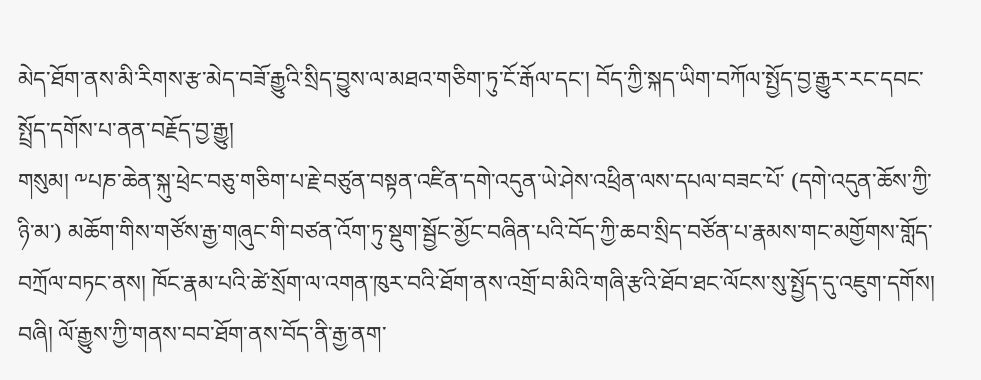མེད་ཐོག་ནས་མི་རིགས་རྩ་མེད་བཟོ་རྒྱུའི་སྲིད་བྱུས་ལ་མཐའ་གཅིག་ཏུ་ངོ་རྒོལ་དང་། བོད་ཀྱི་སྐད་ཡིག་བཀོལ་སྤྱོད་བྱ་རྒྱུར་རང་དབང་སྤྲོད་དགོས་པ་ནན་བརྗོད་བྱ་རྒྱུ།
གསུམ། ༸པཎ་ཆེན་སྐུ་ཕྲེང་བཅུ་གཅིག་པ་རྗེ་བཙུན་བསྟན་འཛིན་དགེ་འདུན་ཡེ་ཤེས་འཕྲིན་ལས་དཔལ་བཟང་པོ་ (དགེ་འདུན་ཆོས་ཀྱི་ཉི་མ་) མཆོག་གིས་གཙོས་རྒྱ་གཞུང་གི་བཙན་འོག་ཏུ་སྡུག་སྦྱོང་མྱོང་བཞིན་པའི་བོད་ཀྱི་ཆབ་སྲིད་བཙོན་པ་རྣམས་གང་མགྱོགས་གློད་བཀྲོལ་བཏང་ནས། ཁོང་རྣམ་པའི་ཚེ་སྲོག་ལ་འགན་ཁུར་བའི་ཐོག་ནས་འགྲོ་བ་མིའི་གཞི་རྩའི་ཐོབ་ཐང་ལོངས་སུ་སྤྱོད་དུ་འཇུག་དགོས།
བཞི། ལོ་རྒྱུས་ཀྱི་གནས་བབ་ཐོག་ནས་བོད་ནི་རྒྱ་ནག་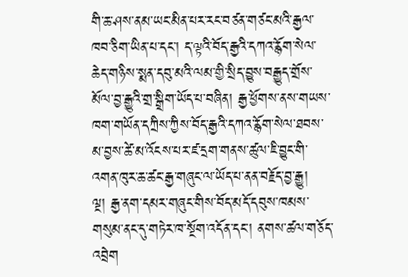གི་ཆ་ཤས་ནམ་ཡང་མིན་པར་རང་བཙན་གཙང་མའི་རྒྱལ་ཁབ་ཅིག་ཡིན་པ་དང་། ད་ལྟའི་བོད་རྒྱའི་དཀའ་རྙོག་སེལ་ཆེད་གཉིས་སྨན་དབུ་མའི་ལམ་གྱི་སྲིད་བྱུས་བརྒྱུད་གྲོས་མོལ་བྱ་རྒྱུའི་གྲ་སྒྲིག་ཡོད་པ་བཞིན། རྒྱ་ཕྱོགས་ནས་གཡས་ཁག་གཡོན་དཀྲིས་ཀྱིས་བོད་རྒྱའི་དཀའ་རྙོག་སེལ་ཐབས་མ་བྱས་ཚེ་མ་འོངས་པར་ཛ་དྲག་གནས་ཚུལ་ཇི་བྱུང་གི་འགན་ཁུར་ཆ་ཚང་རྒྱ་གཞུང་ལ་ཡོད་པ་ནན་བརྗོད་བྱ་རྒྱུ།
ལྔ། རྒྱ་ནག་དམར་གཞུང་གིས་བོད་མདོ་དབུས་ཁམས་གསུམ་ནང་དུ་གཏེར་ཁ་སྔོག་འདོན་དང་། ནགས་ཚལ་གཅོད་འབྲེག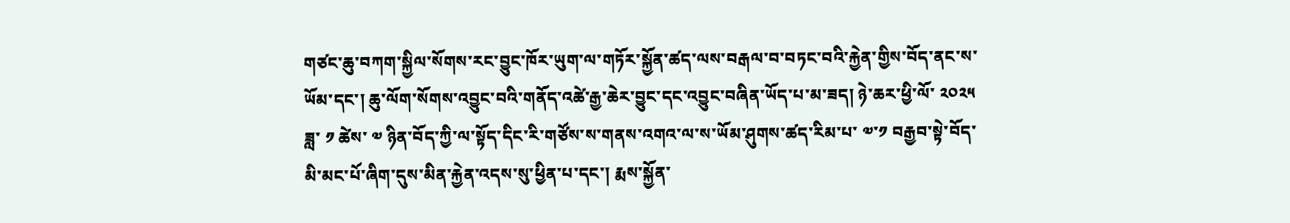གཙང་ཆུ་བཀག་སྐྱིལ་སོགས་རང་བྱུང་ཁོར་ཡུག་ལ་གཏོར་སྐྱོན་ཚད་ལས་བརྒལ་བ་བཏང་བའི་རྐྱེན་གྱིས་བོད་ནང་ས་ཡོམ་དང་། ཆུ་ལོག་སོགས་འབྱུང་བའི་གནོད་འཚེ་རྒྱ་ཆེར་བྱུང་དང་འབྱུང་བཞིན་ཡོད་པ་མ་ཟད། ཉེ་ཆར་ཕྱི་ལོ་ ༢༠༢༥ ཟླ་ ༡ ཚེས་ ༧ ཉིན་བོད་ཀྱི་ལ་སྟོད་དིང་རི་གཙོས་ས་གནས་འགའ་ལ་ས་ཡོམ་ཤུགས་ཚད་རིམ་པ་ ༧་༡ བརྒྱབ་སྟེ་བོད་མི་མང་པོ་ཞིག་དུས་མིན་རྐྱེན་འདས་སུ་ཕྱིན་པ་དང་། རྨས་སྐྱོན་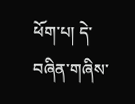ཕོག་པ། དེ་བཞིན་གཞིས་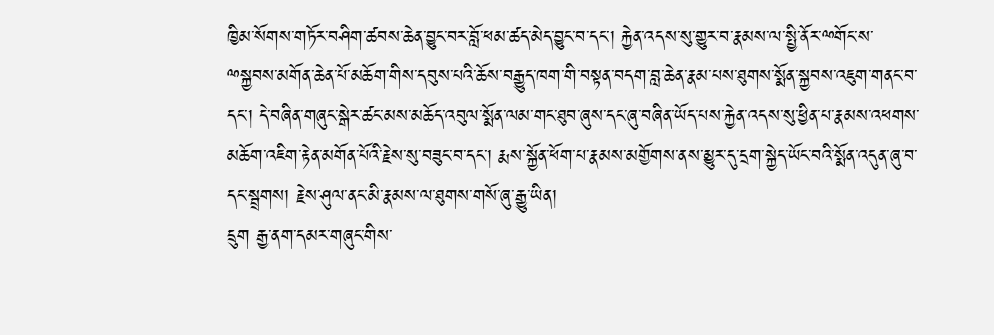ཁྱིམ་སོགས་གཏོར་བཤིག་ཚབས་ཆེན་བྱུང་བར་བློ་ཕམ་ཚད་མེད་བྱུང་བ་དང་། རྐྱེན་འདས་སུ་གྱུར་བ་རྣམས་ལ་སྤྱི་ནོར་ྋགོང་ས་ྋསྐྱབས་མགོན་ཆེན་པོ་མཆོག་གིས་དབུས་པའི་ཆོས་བརྒྱུད་ཁག་གི་བསྟན་བདག་བླ་ཆེན་རྣམ་པས་ཐུགས་སྨོན་སྐྱབས་འཇུག་གནང་བ་དང་། དེ་བཞིན་གཞུང་སྒེར་ཚང་མས་མཆོད་འབུལ་སྨོན་ལམ་གང་ཐུབ་ཞུས་དང་ཞུ་བཞིན་ཡོད་པས་རྐྱེན་འདས་སུ་ཕྱིན་པ་རྣམས་འཕགས་མཆོག་འཇིག་རྟེན་མགོན་པོའི་རྗེས་སུ་བཟུང་བ་དང་། རྨས་སྐྱོན་ཕོག་པ་རྣམས་མགྱོགས་ནས་མྱུར་དུ་དྲག་སྐྱེད་ཡོང་བའི་སྨོན་འདུན་ཞུ་བ་དང་སྦྲགས། རྗེས་ཤུལ་ནང་མི་རྣམས་ལ་ཐུགས་གསོ་ཞུ་རྒྱུ་ཡིན།
དྲུག རྒྱ་ནག་དམར་གཞུང་གིས་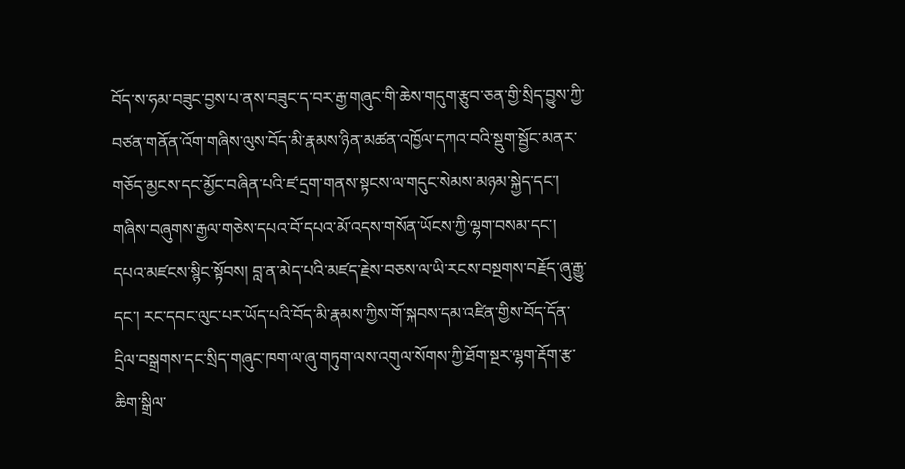བོད་ས་ཧམ་བཟུང་བྱས་པ་ནས་བཟུང་ད་བར་རྒྱ་གཞུང་གི་ཆེས་གདུག་རྩུབ་ཅན་གྱི་སྲིད་བྱུས་ཀྱི་བཙན་གནོན་འོག་གཞིས་ལུས་བོད་མི་རྣམས་ཉིན་མཚན་འཁྱོལ་དཀའ་བའི་སྡུག་སྦྱོང་མནར་གཅོད་མྱངས་དང་མྱོང་བཞིན་པའི་ཛ་དྲག་གནས་སྟངས་ལ་གདུང་སེམས་མཉམ་སྐྱེད་དང་། གཞིས་བཞུགས་རྒྱལ་གཅེས་དཔའ་བོ་དཔའ་མོ་འདས་གསོན་ཡོངས་ཀྱི་ལྷག་བསམ་དང་། དཔའ་མཛངས་སྙིང་སྟོབས། བླ་ན་མེད་པའི་མཛད་རྗེས་བཅས་ལ་ཡི་རངས་བསྔགས་བརྗོད་ཞུ་རྒྱུ་དང་། རང་དབང་ལུང་པར་ཡོད་པའི་བོད་མི་རྣམས་ཀྱིས་གོ་སྐབས་དམ་འཛིན་གྱིས་བོད་དོན་དྲིལ་བསྒྲགས་དང་སྲིད་གཞུང་ཁག་ལ་ཞུ་གཏུག་ལས་འགུལ་སོགས་ཀྱི་ཐོག་སྔར་ལྷག་རྡོག་རྩ་ཆིག་སྒྲིལ་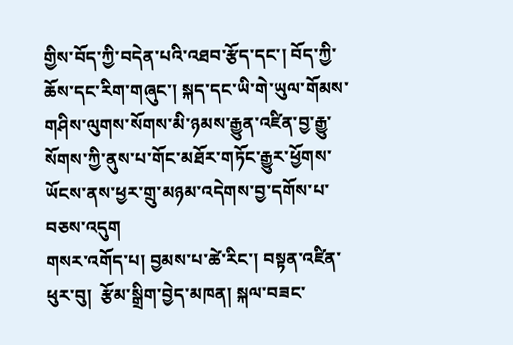གྱིས་བོད་ཀྱི་བདེན་པའི་འཐབ་རྩོད་དང་། བོད་ཀྱི་ཆོས་དང་རིག་གཞུང་། སྐད་དང་ཡི་གེ་ཡུལ་གོམས་གཤིས་ལུགས་སོགས་མི་ཉམས་རྒྱུན་འཛིན་བྱ་རྒྱུ་སོགས་ཀྱི་ནུས་པ་གོང་མཐོར་གཏོང་རྒྱུར་ཕྱོགས་ཡོངས་ནས་ཕྱར་གྲུ་མཉམ་འདེགས་བྱ་དགོས་པ་བཅས་འདུག
གསར་འགོད་པ། བྱམས་པ་ཚེ་རིང་། བསྟན་འཛིན་ཕུར་བུ།  རྩོམ་སྒྲིག་བྱེད་མཁན། སྐལ་བཟང་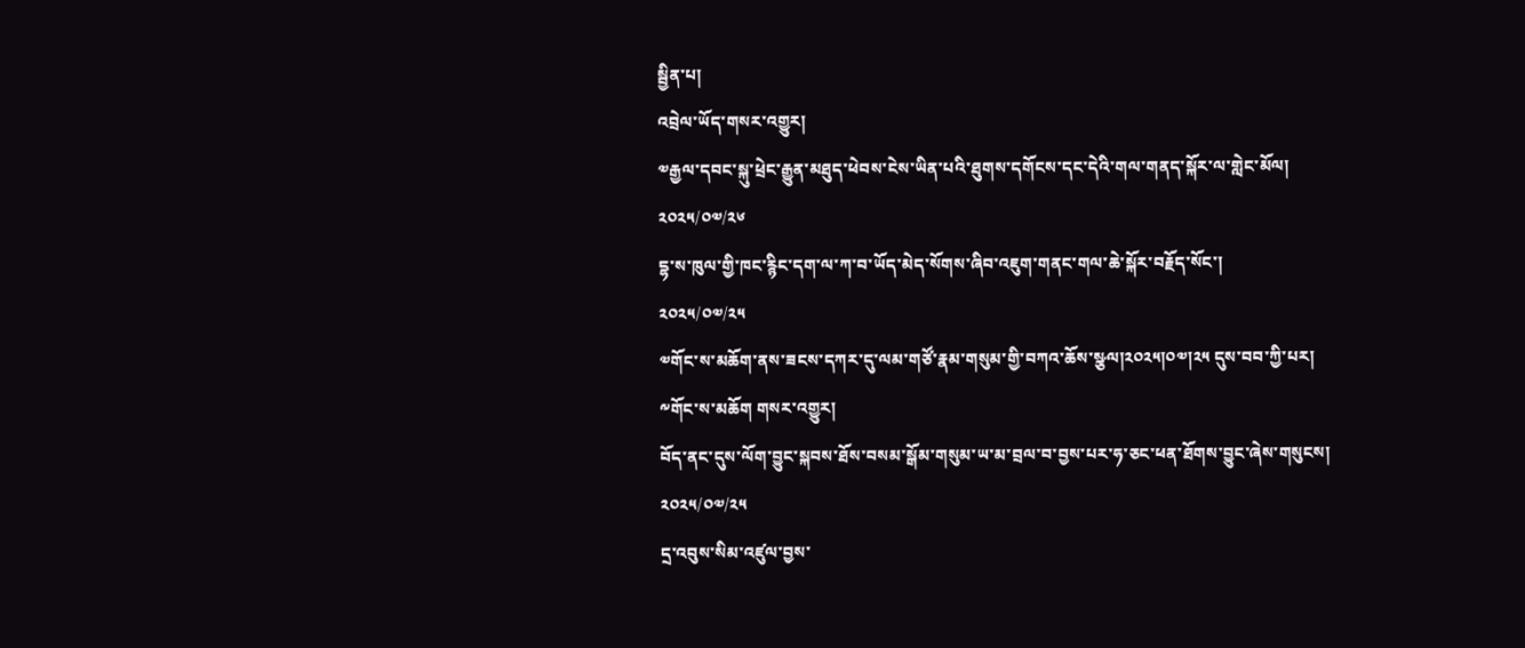སྦྱིན་པ།
འབྲེལ་ཡོད་གསར་འགྱུར།
༧རྒྱལ་དབང་སྐུ་ཕྲེང་རྒྱུན་མཐུད་ཕེབས་ངེས་ཡིན་པའི་ཐུགས་དགོངས་དང་དེའི་གལ་གནད་སྐོར་ལ་གླེང་མོལ།
༢༠༢༥/༠༧/༢༦
དྷ་ས་ཁུལ་གྱི་ཁང་རྙིང་དག་ལ་ཀ་བ་ཡོད་མེད་སོགས་ཞིབ་འཇུག་གནང་གལ་ཆེ་སྐོར་བརྗོད་སོང་།
༢༠༢༥/༠༧/༢༥
༧གོང་ས་མཆོག་ནས་ཟངས་དཀར་དུ་ལམ་གཙོ་རྣམ་གསུམ་གྱི་བཀའ་ཆོས་སྩལ།༢༠༢༥།༠༧།༢༥ དུས་བབ་ཀྱི་པར།
༸གོང་ས་མཆོག གསར་འགྱུར།
བོད་ནང་དུས་ལོག་བྱུང་སྐབས་ཐོས་བསམ་སྒོམ་གསུམ་ཡ་མ་བྲལ་བ་བྱས་པར་ཧ་ཅང་ཕན་ཐོགས་བྱུང་ཞེས་གསུངས།
༢༠༢༥/༠༧/༢༥
དྲ་འབུས་སིམ་འཛུལ་བྱས་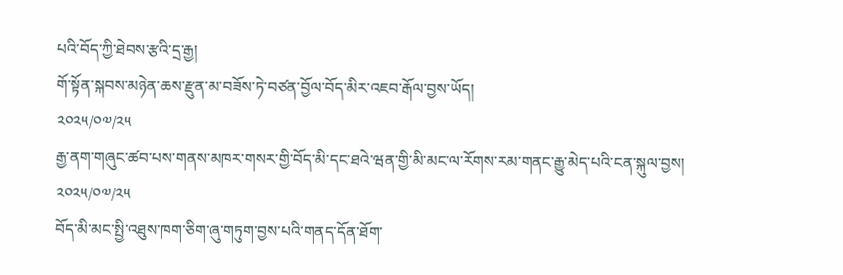པའི་བོད་ཀྱི་ཐེབས་རྩའི་དྲ་རྒྱ།
གོ་སྟོན་སྐབས་མཉེན་ཆས་རྫུན་མ་བཟོས་ཏེ་བཙན་བྱོལ་བོད་མིར་འཇབ་རྒོལ་བྱས་ཡོད།
༢༠༢༥/༠༧/༢༥
རྒྱ་ནག་གཞུང་ཚབ་པས་གནས་མཁར་གསར་གྱི་བོད་མི་དང་ཐའེ་ཝན་གྱི་མི་མང་ལ་རོགས་རམ་གནང་རྒྱུ་མེད་པའི་ངན་སྐུལ་བྱས།
༢༠༢༥/༠༧/༢༥
བོད་མི་མང་སྤྱི་འཐུས་ཁག་ཅིག་ཞུ་གཏུག་བྱས་པའི་གནད་དོན་ཐོག་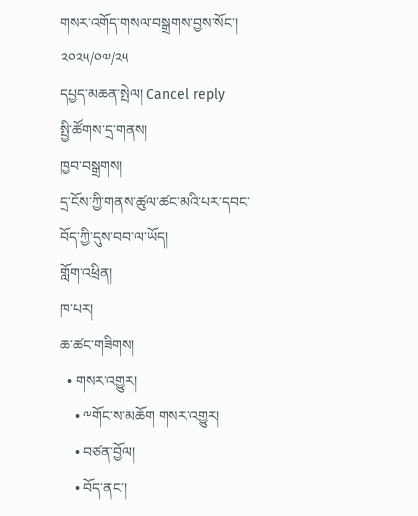གསར་འགོད་གསལ་བསྒྲགས་བྱས་སོང་།
༢༠༢༥/༠༧/༢༥
དཔྱད་མཆན་སྤེལ། Cancel reply
སྤྱི་ཚོགས་དྲ་གནས།
ཁྱབ་བསྒྲགས།
དྲ་ངོས་ཀྱི་གནས་ཚུལ་ཚང་མའི་པར་དབང་བོད་ཀྱི་དུས་བབ་ལ་ཡོད།
གློག་འཕྲིན།
ཁ་པར།
ཆ་ཚང་གཟིགས།
  • གསར་འགྱུར།
    • ༸གོང་ས་མཆོག གསར་འགྱུར།
    • བཙན་བྱོལ།
    • བོད་ནང་།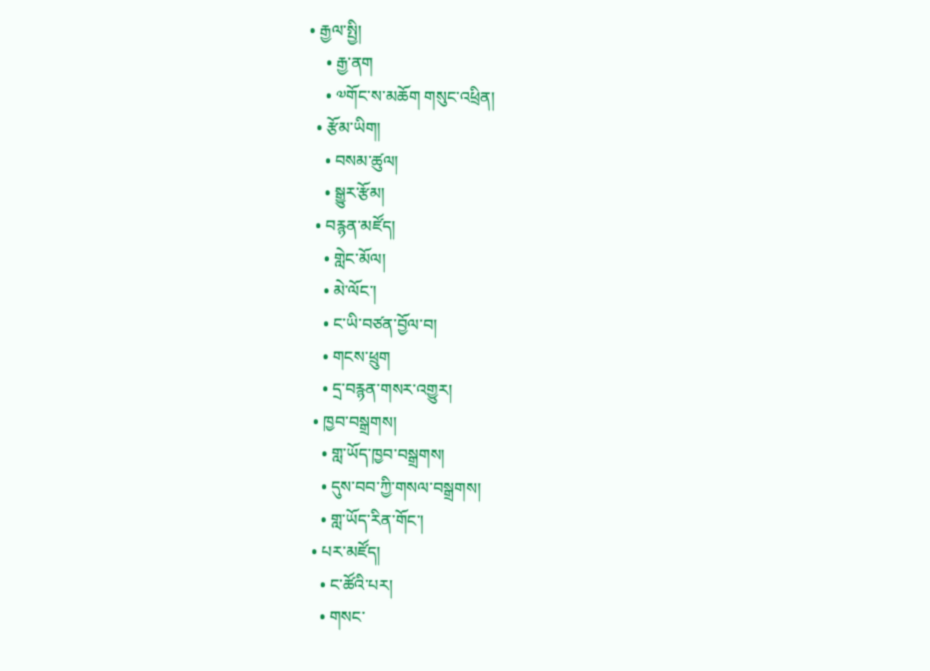• རྒྱལ་སྤྱི།
    • རྒྱ་ནག
    • ༧གོང་ས་མཆོག གསུང་འཕྲིན།
  • རྩོམ་ཡིག།
    • བསམ་ཚུལ།
    • སྒྱུར་རྩོམ།
  • བརྙན་མཛོད།
    • གླེང་མོལ།
    • མེ་ལོང་།
    • ང་ཡི་བཙན་བྱོལ་བ།
    • གངས་ཕྲུག
    • དྲ་བརྙན་གསར་འགྱུར།
  • ཁྱབ་བསྒྲགས།
    • གླ་ཡོད་ཁྱབ་བསྒྲགས།
    • དུས་བབ་ཀྱི་གསལ་བསྒྲགས།
    • གླ་ཡོད་རིན་གོང་།
  • པར་མཛོད།
    • ང་ཚོའི་པར།
    • གསང་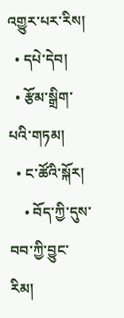འགྱུར་པར་རིས།
  • དཔེ་དེབ།
  • རྩོམ་སྒྲིག་པའི་གཏམ།
  • ང་ཚོའི་སྐོར།
    • བོད་ཀྱི་དུས་བབ་ཀྱི་བྱུང་རིམ།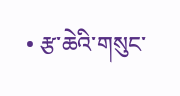• རྩ་ཆེའི་གསུང་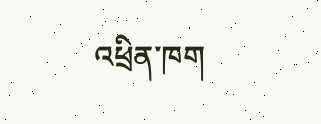འཕྲིན་ཁག